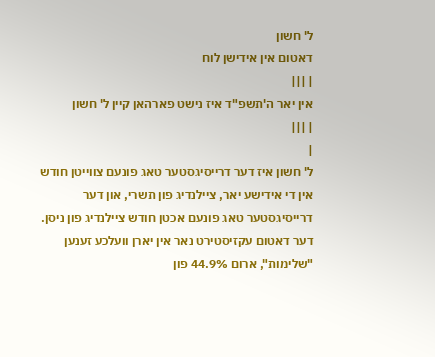ל' חשון
דאטום אין אידישן לוח
| |||
אין יאר ה'תשפ"ד איז נישט פארהאן קיין ל' חשון
| |||
|
ל' חשון איז דער דרייסיגסטער טאג פונעם צווייטן חודש אין די אידישע יאר, ציילנדיג פון תשרי, און דער דרייסיגסטער טאג פונעם אכטן חודש ציילנדיג פון ניסן.
דער דאטום עקזיסטירט נאר אין יארן וועלכע זענען "שלימות", ארום 44.9% פון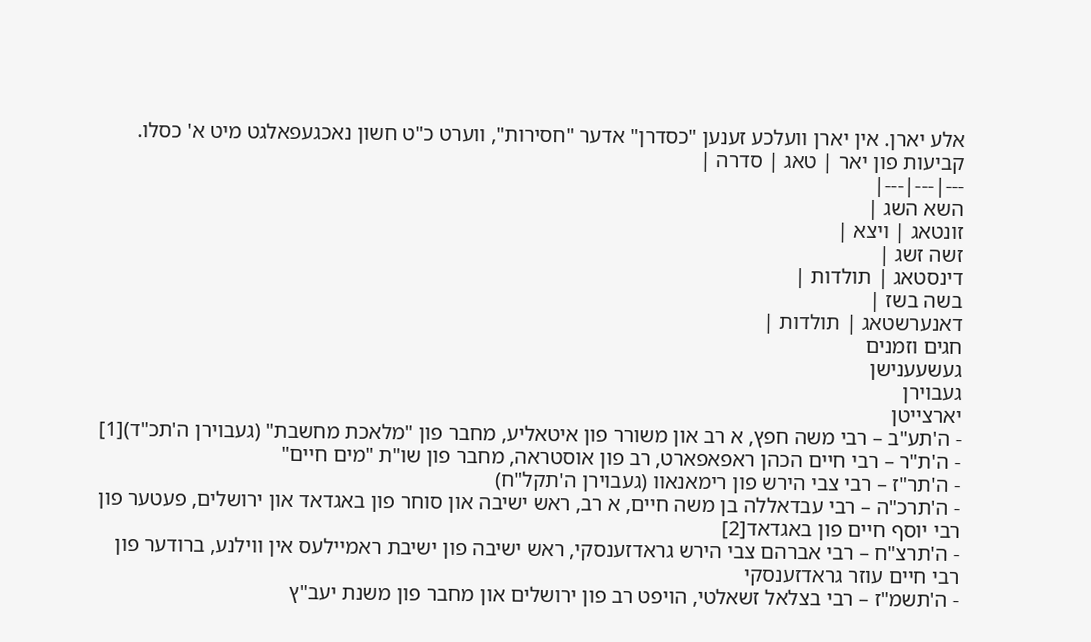אלע יארן. אין יארן וועלכע זענען "כסדרן" אדער "חסירות", ווערט כ"ט חשון נאכגעפאלגט מיט א' כסלו.
קביעות פון יאר | טאג | סדרה |
---|---|---|
השא השג |
זונטאג | ויצא |
זשה זשג |
דינסטאג | תולדות |
בשה בשז |
דאנערשטאג | תולדות |
חגים וזמנים
געשעענישן
געבוירן
יארצייטן
- ה'תע"ב – רבי משה חפץ, א רב און משורר פון איטאליע, מחבר פון "מלאכת מחשבת" (געבוירן ה'תכ"ד)[1]
- ה'ת"ר – רבי חיים הכהן ראפאפארט, רב פון אוסטראה, מחבר פון שו"ת "מים חיים"
- ה'תר"ז – רבי צבי הירש פון רימאנאוו (געבוירן ה'תקל"ח)
- ה'תרכ"ה – רבי עבדאללה בן משה חיים, א רב, ראש ישיבה און סוחר פון באגדאד און ירושלים, פעטער פון רבי יוסף חיים פון באגדאד[2]
- ה'תרצ"ח – רבי אברהם צבי הירש גראדזענסקי, ראש ישיבה פון ישיבת ראמיילעס אין ווילנע, ברודער פון רבי חיים עוזר גראדזענסקי
- ה'תשמ"ז – רבי בצלאל זשאלטי, הויפט רב פון ירושלים און מחבר פון משנת יעב"ץ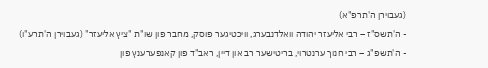(געבוירן ה'תרפ"א)
- ה'תשס"ז – רבי אליעזר יהודה וואלדנבערג, וויכטיגער פוסק, מחבר פון שו"ת "ציץ אליעזר" (געבוירן ה'תרע"ו)
- ה'תשפ"ג – רבי חנוך ערנטרוי, בריטישער רב און דיין, ראב"ד פון קאנפערענץ פון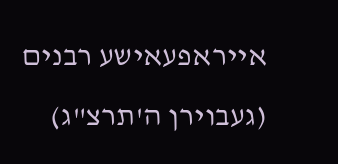אייראפעאישע רבנים (געבוירן ה'תרצ"ג)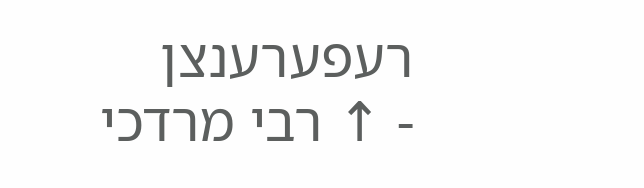רעפערענצן
- ↑ רבי מרדכי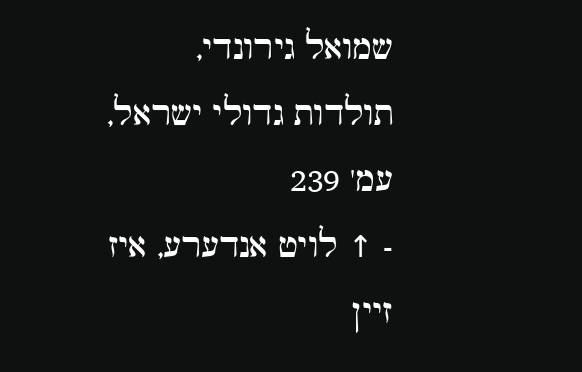שמואל גירונדי, תולדות גדולי ישראל, עמ' 239
- ↑ לויט אנדערע, איז זיין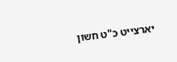יארצייט כ"ט חשון